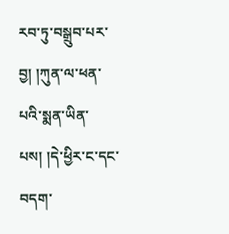རབ་ཏུ་བསྒྲུབ་པར་བྱ། །ཀུན་ལ་ཕན་པའི་སྨན་ཡིན་པས། །དེ་ཕྱིར་ང་དང་བདག་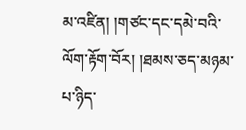མ་འཛིན། །གཙང་དང་དམེ་བའི་ལོག་རྟོག་བོར། །ཐམས་ཅད་མཉམ་པ་ཉིད་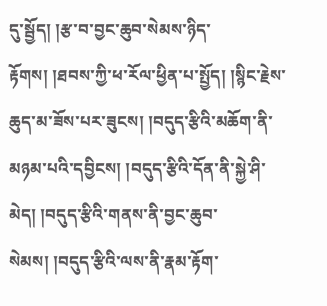དུ་སྦྱོད། །རྩ་བ་བྱང་ཆུབ་སེམས་ཉིད་རྟོགས། །ཐབས་ཀྱི་ཕ་རོལ་ཕྱིན་པ་སྤྱོད། །སྙིང་རྗེས་ཆུད་མ་ཟོས་པར་ཟུངས། །བདུད་རྩིའི་མཆོག་ནི་མཉམ་པའི་དབྱིངས། །བདུད་རྩིའི་དོན་ནི་སྐྱེ་ཤི་མེད། །བདུད་རྩིའི་གནས་ནི་བྱང་ཆུབ་སེམས། །བདུད་རྩིའི་ལས་ནི་རྣམ་རྟོག་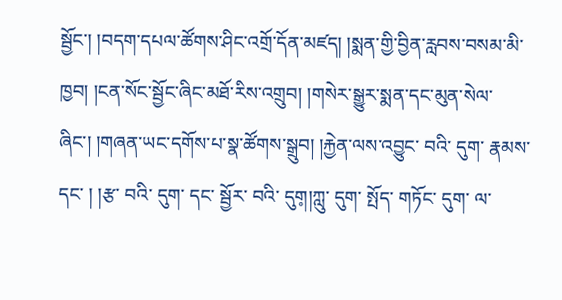སྦྱོང་། །བདག་དཔལ་ཚོགས་ཤིང་འགྲོ་དོན་མཛད། །སྨན་གྱི་བྱིན་རླབས་བསམ་མི་ཁྱབ། །ངན་སོང་སྦྱོང་ཞིང་མཐོ་རིས་འགྲུབ། །གསེར་སྒྱུར་སྨན་དང་མུན་སེལ་ཞིང་། །གཞན་ཡང་དགོས་པ་སྣ་ཚོགས་སྒྲུབ། །རྐྱེན་ལས་འབྱུང་ བའི་ དུག་ རྣམས་ དང་ ། །རྩ་ བའི་ དུག་ དང་ སྦྱོར་ བའི་ དུག༷།ཀླུ་ དུག་ སྤོད་ གཏོང་ དུག་ ལ་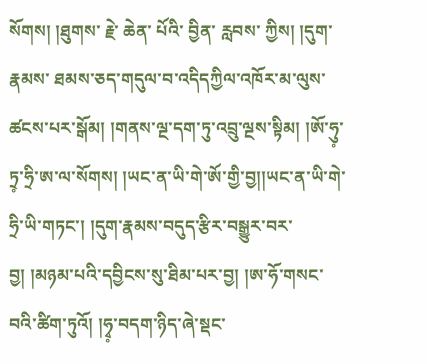སོགས། །ཐུགས་ རྗེ་ ཆེན་ པོའི་ བྱིན་ རླབས་ ཀྱིས། །དུག་ རྣམས་ ཐམས་ཅད་གདུལ་བ་འདིདཀྱིལ་འཁོར་མ་ལུས་ཚངས་པར་སྒོམ། །གནས་ལྔ་དག་ཏུ་འབྲུ་ལྔས་སྟིམ། །ཨོ་ཧུ༷་ཏྲ༷་ཧྲི་ཨ་ལ་སོགས། །ཡང་ན་ཡི་གེ་ཨོ་གྱི་བྱ།།ཡང་ན་ཡི་གེ་ཧྲི་ཡི་གཏང་། །དུག་རྣམས་བདུད་རྩིར་བསྒྱུར་བར་བྱ། །མཉམ་པའི་དབྱིངས་སུ་ཐིམ་པར་བྱ། །ཨ་ཧོ་གསང་བའི་ཚིག་ཏུའོ། །ཧྭ༷་བདག་ཉིད་ཞེ་སྡང་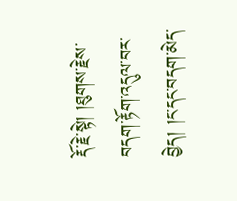རྡོ་རྗེ་སྟེ། །ཐུགས་རྗེས་བདག་རྟོག་འདུལ་བར་བྱེད། །ང་དང་བདག་མེད་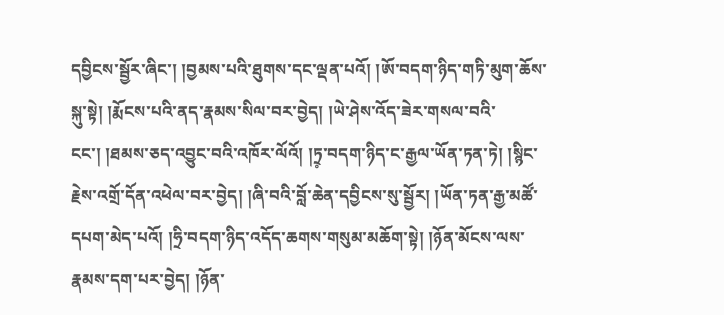དབྱིངས་སྦྱོར་ཞིང་། །བྱམས་པའི་ཐུགས་དང་ལྡན་པའོ། །ཨོ་བདག་ཉིད་གཏི་མུག་ཆོས་སྐུ་སྟེ། །རྨོངས་པའི་ནད་རྣམས་སིལ་བར་བྱེད། །ཡེ་ཤེས་འོད་ཟེར་གསལ་བའི་ངང་། །ཐམས་ཅད་འབྱུང་བའི་འཁོར་ལོའོ། །ཏྲ༷་བདག་ཉིད་ང་རྒྱལ་ཡོན་ཏན་ཏེ། །སྙིང་རྗེས་འགྲོ་དོན་འཕེལ་བར་བྱེད། །ཞི་བའི་བློ་ཆེན་དབྱིངས་སུ་སྦྱོར། །ཡོན་ཏན་རྒྱ་མཚོ་དཔག་མེད་པའོ། །ཧྲི་བདག་ཉིད་འདོད་ཆགས་གསུམ་མཆོག་སྟེ། །ཉོན་མོངས་ལས་རྣམས་དག་པར་བྱེད། །ཉོན་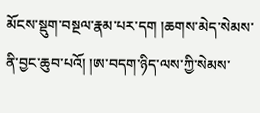མོངས་སྡུག་བསྔལ་རྣམ་པར་དག །ཆགས་མེད་སེམས་ནི་བྱང་ཆུབ་པའོ། །ཨ་བདག་ཉིད་ལས་ཀྱི་སེམས་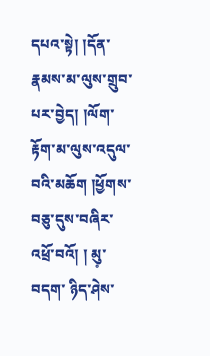དཔའ་སྟེ། །དོན་རྣམས་མ་ལུས་གྲུབ་པར་བྱེད། །ལོག་རྟོག་མ་ལུས་འདུལ་བའི་མཆོག །ཕྱོགས་བཅུ་དུས་བཞིར་འཕྲོ་བའོ། ། མུ༷་ བདག་ ཉིད་ཤེས་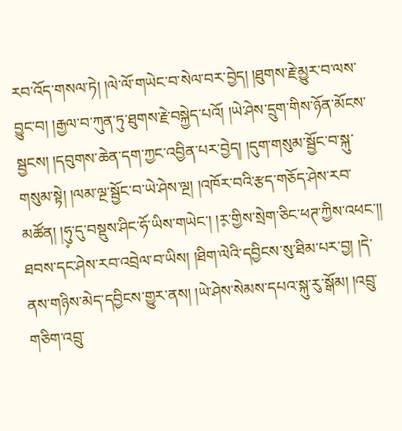རབ་འོད་གསལ་ཏེ། །ལེ་ལོ་གཡེང་བ་སེལ་བར་བྱེད། །ཐུགས་རྗེ་མྱུར་བ་ལས་བྱུང་བ། །རྒྱལ་བ་ཀུན་ཏུ་ཐུགས་རྗེ་བསྐྱེད་པའོ། །ཡེ་ཤེས་དྲུག་གིས་ཉོན་མོངས་སྦྱངས། །དབུགས་ཆེན་དག་ཀྱང་འབྱིན་པར་བྱེད། །དུག་གསུམ་སྦྱོང་བ་སྐུ་གསུམ་སྟེ། །ལམ་ལྔ་སྦྱོང་བ་ཡེ་ཤེས་ལྔ། །འཁོར་བའི་རྩད་གཅོད་ཤེས་རབ་མཚོན། །ཧུ༷་དུ་བསྡུས་ཤིང་ཧོ་ཡིས་གཡེང་། །ར༷་གྱིས་སྲེག་ཅིང་ཕཊ་ཀྱིས་འཕང་།། ཐབས་དང་ཤེས་རབ་འབྲེལ་བ་ཡིས། །ཐིག་ལེའི་དབྱིངས་སུ་ཐིམ་པར་བྱ། །དེ་ནས་གཉིས་མེད་དབྱིངས་གྱུར་ནས། །ཡེ་ཤེས་སེམས་དཔའ་སྐུ་རུ་སྒོམ། །འབྲུ་གཅིག་འབྲུ་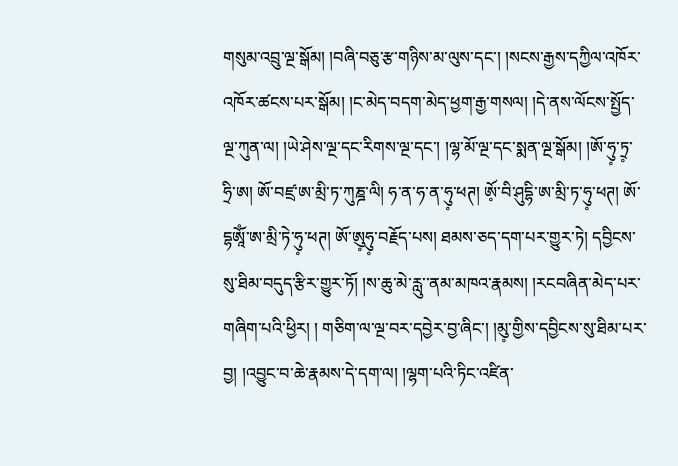གསུམ་འབྲུ་ལྔ་སྒོམ། །བཞི་བཅུ་རྩ་གཉིས་མ་ལུས་དང་། །སངས་རྒྱས་དཀྱིལ་འཁོར་འཁོར་ཚངས་པར་སྒོམ། །ང་མེད་བདག་མེད་ཕྱག་རྒྱ་གསལ། །དེ་ནས་ལོངས་སྤྱོད་ལྔ་ཀུན་ལ། །ཡེ་ཤེས་ལྔ་དང་རིགས་ལྔ་དང་། །ལྷ་མོ་ལྔ་དང་སྨན་ལྔ་སྒོམ། །ཨོ་ཧུ༷་ཏྲ༷་ཧྲི་ཨ། ཨོ་བཛྲ་ཨ་མྲི་ཏ་ཀུཎྜ་ལི། ཧ་ན་ཧ་ན་ཧུ༷་ཕཊ། ཨོ༷་བི་ཤུདྷི་ཨ་མྲི་ཏ་ཧུ༷་ཕཊ། ཨོ་དྷཨཱོཾ་ཨ་མྲི་ཏེ་ཧུ༷་ཕཊ། ཨོ་ཨུ༷ཧུ༷་བརྗོད་པས། ཐམས་ཅད་དག་པར་གྱུར་ཏེ། དབྱིངས་སུ་ཐིམ་བདུད་རྩིར་གྱུར་ཏོ། །ས་ཆུ་མེ་རླུ་་ནམ་མཁའ་རྣམས། །རངབཞིན་མེད་པར་གཞིག་པའི་ཕྱིར། ། གཅིག་ལ་ལྔ་བར་དབྱེར་བྱ་ཞིང་། །མུ༷་གྱིས་དབྱིངས་སུ་ཐིམ་པར་བྱ། །འབྱུང་བ་ཆེ་རྣམས་དེ་དག་ལ། །ལྷག་པའི་ཏིང་འཛིན་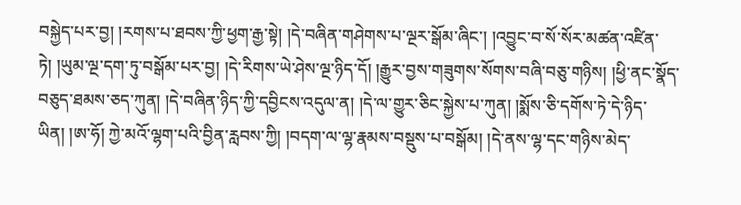བསྐྱེད་པར་བྱ། །རགས་པ་ཐབས་ཀྱི་ཕྱག་རྒྱ་སྟེ། །དེ་བཞིན་གཤེགས་པ་ལྔར་སྒོམ་ཞིང་། །འབྱུང་བ་སོ་སོར་མཚན་འཛིན་ཏེ། །ཡུམ་ལྔ་དག་ཏུ་བསྒོམ་པར་བྱ། །དེ་རིགས་ཡེ་ཤེས་ལྔ་ཉིད་དོ། །རྒྱུར་བྱས་གཟུགས་སོགས་བཞི་བཅུ་གཉིས། །ཕྱི་ནང་སྣོད་བཅུད་ཐམས་ཅད་ཀུན། །དེ་བཞིན་ཉིད་ཀྱི་དབྱིངས་འདུལ་ན། །དེ་ལ་གྱུར་ཅིང་སྐྱེས་པ་ཀུན། །སྨོས་ཅི་དགོས་ཏེ་དེ་ཉིད་ཡིན། །ཨ་ཧོ། ཀྱེ་མའོ་ལྷག་པའི་བྱིན་རླབས་ཀྱི། །བདག་ལ་ལྷ་རྣམས་བསྡུས་པ་བསྒོམ། །དེ་ནས་ལྷ་དང་གཉིས་མེད་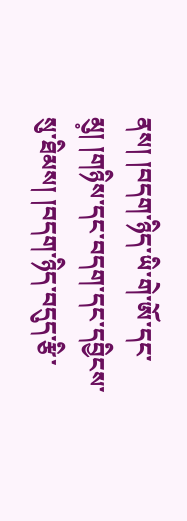ནས། །བདག་ཉིད་ཡི་གེ་ཨོ་དང་མུ༷། །གཉིས་དང་བདག་དང་དབྱིངས་སུ་ཐིམས། །བདག་ཉིད་བདུད་རྩི་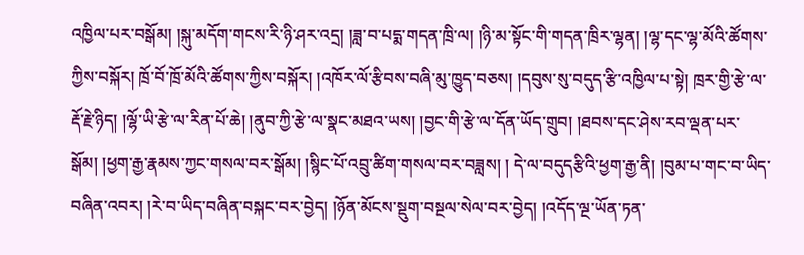འཁྱིལ་པར་བསྒོམ། །སྐུ་མདོག་གངས་རི་ཉི་ཤར་འདྲ། །ཟླ་བ་པདྨ་གདན་ཁྲི་ལ། །ཉི་མ་སྟོང་གི་གདན་ཁྲིར་ལྷན། །ལྷ་དང་ལྷ་མོའི་ཚོགས་ཀྱིས་བསྐོར། ཁྲོ་བོ་ཁྲོ་མོའི་ཚོགས་ཀྱིས་བསྐོར། །འཁོར་ལོ་རྩིབས་བཞི་མུ་ཁྱུད་བཅས། །དབུས་སུ་བདུད་རྩི་འཁྱིལ་པ་སྟེ། ཁྲར་གྱི་རྩེ་ལ་རྡོ་རྗེ་ཉིད། །ལྷོ་ཡི་རྩེ་ལ་རིན་པོ་ཆེ། །ནུབ་ཀྱི་རྩེ་ལ་སྣང་མཐའ་ཡས། །བྱང་གི་རྩེ་ལ་དོན་ཡོད་གྲུབ། །ཐབས་དང་ཤེས་རབ་ལྡན་པར་སྒོམ། །ཕྱག་རྒྱ་རྣམས་ཀྱང་གསལ་བར་སྒོམ། །སྙིང་པོ་འབྲུ་ཚིག་གསལ་བར་བཟླས། ། དེ་ལ་བདུདརྩིའི་ཕྱག་རྒྱ་ནི། །བུམ་པ་གང་བ་ཡིད་བཞིན་འབར། །རེ་བ་ཡིད་བཞིན་བསྐང་བར་བྱེད། །ཉོན་མོངས་སྡུག་བསྔལ་སེལ་བར་བྱེད། །འདོད་ལྔ་ཡོན་ཏན་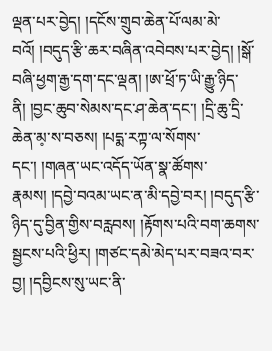ལྡན་པར་བྱེད། །དངོས་གྲུབ་ཆེན་པོ་ལམ་མེ་བའོ། །བདུད་རྩི་ཆར་བཞིན་འབེབས་པར་བྱེད། །སྒོ་བཞི་ཕྱག་རྒྱ་དག་དང་ལྡན། །ཨ་ཕྲོ་ཏ་ཡི་རྒྱུ་ཉིད་ནི། །བྱང་ཆུབ་སེམས་དང་ཤ་ཆེན་དང་། །དྲི་ཆུ་དྲི་ཆེན་མ༷་ས་བཅས། །པདྨ་རཀྟ་ལ་སོགས་དང་། །གཞན་ཡང་འདོད་ཡོན་སྣ་ཚོགས་རྣམས། །དབྱེ་བའམ་ཡང་ན་མི་དབྱེ་བར། །བདུད་རྩི་ཉིད་དུ་བྱིན་གྱིས་བརླབས། །རྟོགས་པའི་བག་ཆགས་སྦྱངས་པའི་ཕྱིར། །གཙང་དམེ་མེད་པར་བཟའ་བར་བྱ། །དབྱིངས་སུ་ཡང་ནི་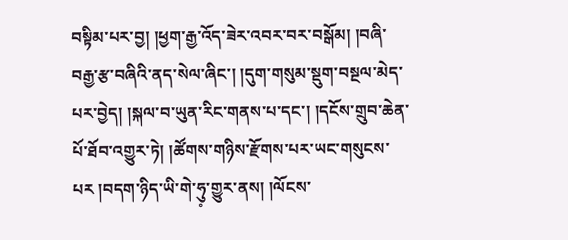བསྟིམ་པར་བྱ། །ཕྱག་རྒྱ་འོད་ཟེར་འབར་བར་བསྒོམ། །བཞི་བརྒྱ་རྩ་བཞིའི་ནད་སེལ་ཞིང་། །དུག་གསུམ་སྡུག་བསྔལ་མེད་པར་བྱེད། །སྐལ་བ་ཡུན་རིང་གནས་པ་དང་། །དངོས་གྲུབ་ཆེན་པོ་ཐོབ་འགྱུར་ཏེ། །ཚོགས་གཉིས་རྫོགས་པར་ཡང་གསུངས་པར །བདག་ཉིད་ཡི་གེ་ཧུ༷་གྱུར་ནས། །ལོངས་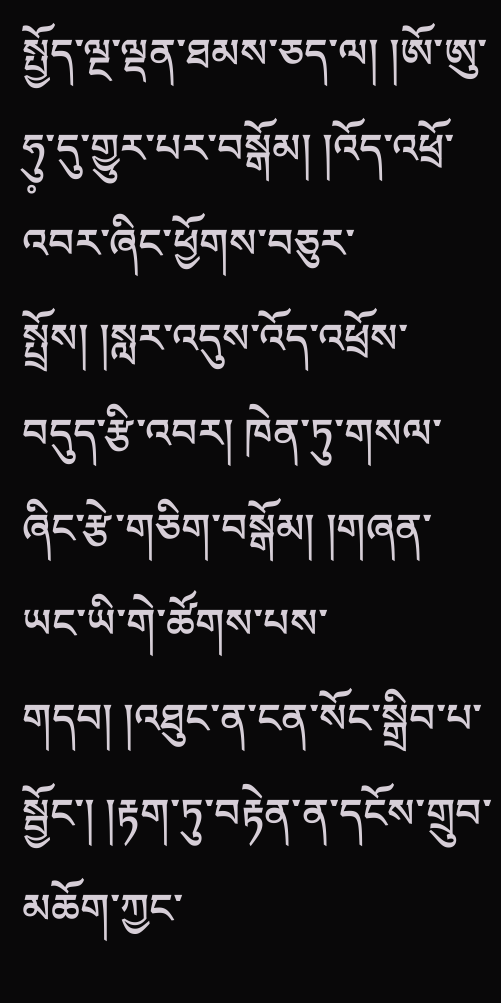སྤྱོད་ལྔ་ལྡན་ཐམས་ཅད་ལ། །ཨོ་ཨུ་ཧུ༷་དུ་གྱུར་པར་བསྒོམ། །འོད་འཕྲོ་འབར་ཞིང་ཕྱོགས་བཅུར་སྤྲོས། །སླར་འདུས་འོད་འཕྲོས་བདུད་རྩི་འབར། ཁེན་ཏུ་གསལ་ཞིང་རྩེ་གཅིག་བསྒོམ། །གཞན་ཡང་ཡི་གེ་ཚོགས་པས་གདབ། །འཐུང་ན་ངན་སོང་སྒྲིབ་པ་སྦྱོང་། །རྟག་ཏུ་བརྟེན་ན་དངོས་གྲུབ་མཆོག་ཀྱང་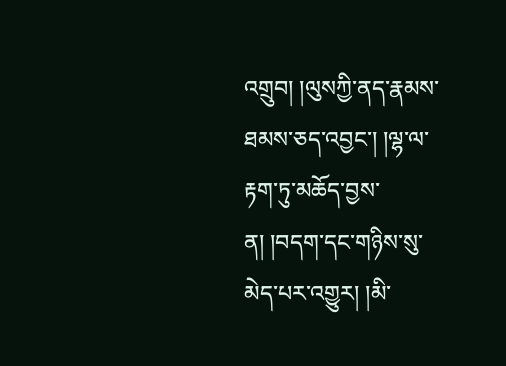འགྲུབ། །ལུསཀྱི་ནད་རྣམས་ཐམས་ཅད་འབྱང་། །ལྷ་ལ་རྟག་ཏུ་མཆོད་བྱས་ན། །བདག་དང་གཉིས་སུ་མེད་པར་འགྱུར། །མི་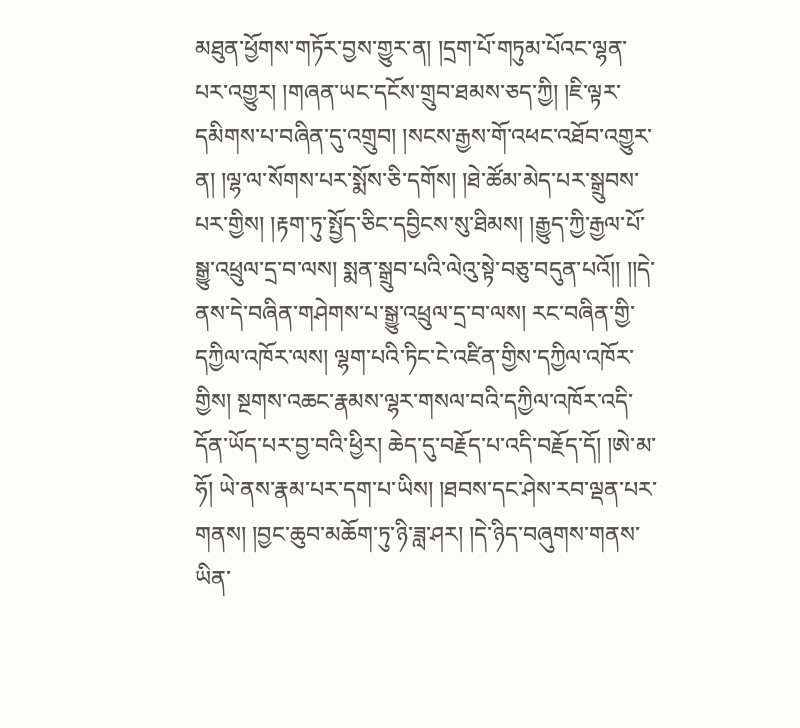མཐུན་ཕྱོགས་གཏོར་བྱས་གྱུར་ན། །དྲག་པོ་གཏུམ་པོའང་ལྷན་པར་འགྱུར། །གཞན་ཡང་དངོས་གྲུབ་ཐམས་ཅད་ཀྱི། །ཇི་ལྟར་དམིགས་པ་བཞིན་དུ་འགྲུབ། །སངས་རྒྱས་གོ་འཕང་འཐོབ་འགྱུར་ན། །ལྷ་ལ་སོགས་པར་སྨོས་ཅི་དགོས། །ཐེ་ཚོམ་མེད་པར་སྒྲུབས་པར་གྱིས། །རྟག་ཏུ་སྤྱོད་ཅིང་དབྱིངས་སུ་ཐིམས། །རྒྱུད་ཀྱི་རྒྱལ་པོ་སྒྱུ་འཕྲུལ་དྲ་བ་ལས། སྨན་སྒྲུབ་པའི་ལེའུ་སྟེ་བཅུ་བདུན་པའོ།། །།དེ་ནས་དེ་བཞིན་གཤེགས་པ་སྒྱུ་འཕྲུལ་དྲ་བ་ལས། རང་བཞིན་གྱི་དཀྱིལ་འཁོར་ལས། ལྷག་པའི་ཏིང་ངེ་འཛིན་གྱིས་དཀྱིལ་འཁོར་གྱིས། སྔགས་འཆང་རྣམས་ལྷར་གསལ་བའི་དཀྱིལ་འཁོར་འདི་དོན་ཡོད་པར་བྱ་བའི་ཕྱིར། ཆེད་དུ་བརྗོད་པ་འདི་བརྗོད་དོ། །ཨེ་མ་ཧོ། ཡེ་ནས་རྣམ་པར་དག་པ་ཡིས། །ཐབས་དང་ཤེས་རབ་ལྡན་པར་གནས། །བྱང་ཆུབ་མཆོག་ཏུ་ཉི་ཟླ་ཤར། །དེ་ཉིད་བཞུགས་གནས་ཡིན་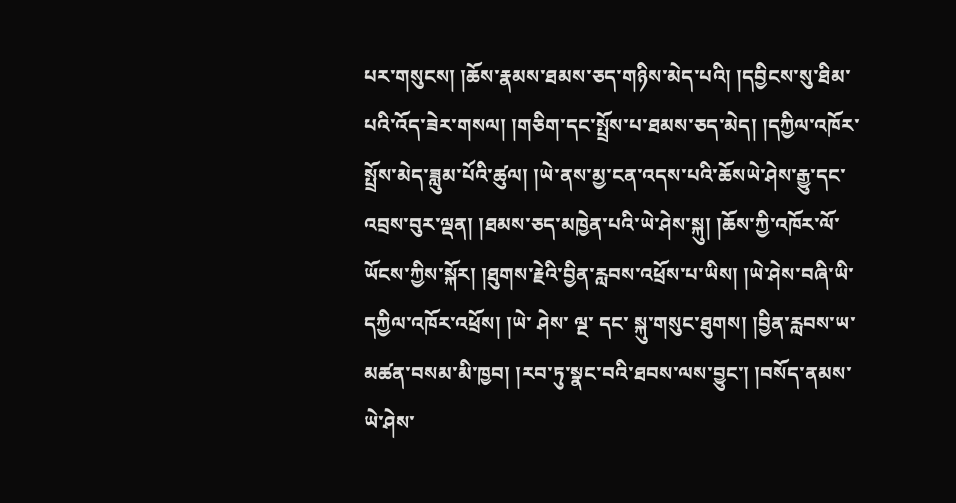པར་གསུངས། །ཆོས་རྣམས་ཐམས་ཅད་གཉིས་མེད་པའི། །དབྱིངས་སུ་ཐིམ་པའི་འོད་ཟེར་གསལ། །གཅིག་དང་སྤྲོས་པ་ཐམས་ཅད་མེད། །དཀྱིལ་འཁོར་སྤྲོས་མེད་ཟླུམ་པོའི་ཚུལ། །ཡེ་ནས་མྱ་ངན་འདས་པའི་ཆོསཡེ་ཤེས་རྒྱུ་དང་འབྲས་བུར་ལྡན། །ཐམས་ཅད་མཁྱེན་པའི་ཡེ་ཤེས་སྐུ། །ཆོས་ཀྱི་འཁོར་ལོ་ཡོངས་ཀྱིས་སྐོར། །ཐུགས་རྗེའི་བྱིན་རླབས་འཕྲོས་པ་ཡིས། །ཡེ་ཤེས་བཞི་ཡི་དཀྱིལ་འཁོར་འཕྲོས། །ཡེ་ ཤེས་ ལྔ་ དང་ སྐུ་གསུང་ཐུགས། །བྱིན་རླབས་ཡ་མཚན་བསམ་མི་ཁྱབ། །རབ་ཏུ་སྣང་བའི་ཐབས་ལས་བྱུང་། །བསོད་ནམས་ཡེ་ཤེས་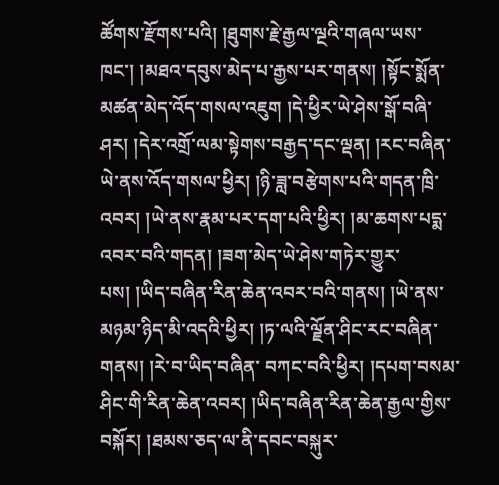ཚོགས་རྫོགས་པའི། །ཐུགས་རྗེ་རྒྱལ་ལྔའི་གཞལ་ཡས་ཁང་། །མཐའ་དབུས་མེད་པ་རྒྱས་པར་གནས། །སྟོང་སྨོན་མཚན་མེད་འོད་གསལ་འཇུག །དེ་ཕྱིར་ཡེ་ཤེས་སྒོ་བཞི་ཤར། །དེར་འགྲོ་ལམ་སྟེགས་བརྒྱད་དང་ལྡན། །རང་བཞིན་ཡེ་ནས་འོད་གསལ་ཕྱིར། །ཉི་ཟླ་བརྩེགས་པའི་གདན་ཁྲི་འབར། །ཡེ་ནས་རྣམ་པར་དག་པའི་ཕྱིར། །མ་ཆགས་པདྨ་འབར་བའི་གདན། །ཟག་མེད་ཡེ་ཤེས་གཏེར་གྱུར་པས། །ཡིད་བཞིན་རིན་ཆེན་འབར་བའི་གནས། །ཡེ་ནས་མཉམ་ཉིད་མི་འདའི་ཕྱིར། །ཏ་ལའི་ལྗོན་ཤིང་རང་བཞིན་གནས། །རེ་བ་ཡིད་བཞིན་ བཀང་བའི་ཕྱིར། །དཔག་བསམ་ཤིང་གི་རིན་ཆེན་འབར། །ཡིད་བཞིན་རིན་ཆེན་རྒྱལ་གྱིས་བསྐོར། །ཐམས་ཅད་ལ་ནི་དབང་བསྐུར་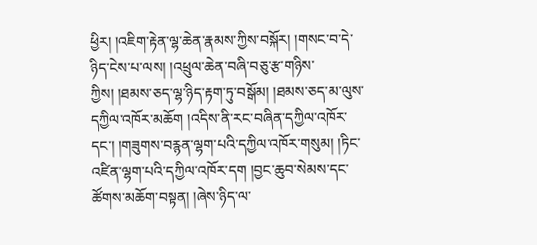ཕྱིར། །འཇིག་རྟེན་ལྷ་ཆེན་རྣམས་ཀྱིས་བསྐོར། །གསང་བ་དེ་ཉིད་ངེས་པ་ལས། །འཕྲུལ་ཆེན་བཞི་བཅུ་རྩ་གཉིས་ཀྱིས། །ཐམས་ཅད་ལྷ་ཉིད་རྟག་ཏུ་བསྒོམ། །ཐམས་ཅད་མ་ལུས་དཀྱིལ་འཁོར་མཆོག །འདིས་ནི་རང་བཞིན་དཀྱིལ་འཁོར་དང་། །གཟུགས་བརྙན་ལྷག་པའི་དཀྱིལ་འཁོར་གསུམ། །ཏིང་འཛིན་ལྷག་པའི་དཀྱིལ་འཁོར་དག །བྱང་ཆུབ་སེམས་དང་ཚོགས་མཆོག་བསྟན། །ཞེས་ཉིད་ལ་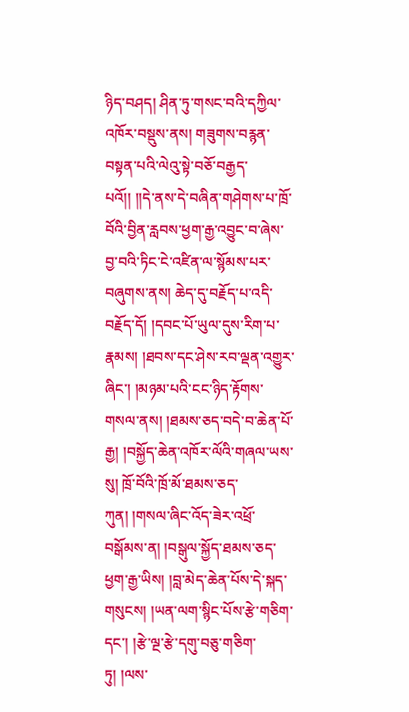ཉིད་བཤད། ཤིན་ཏུ་གསང་བའི་དཀྱིལ་འཁོར་བསྡུས་ནས། གཟུགས་བརྙན་བསྟན་པའི་ལེའུ་སྟེ་བཅོ་བརྒྱད་པའོ།། །།དེ་ནས་དེ་བཞིན་གཤེགས་པ་ཁྲོ་བོའི་བྱིན་རླབས་ཕྱག་རྒྱ་འབྱུང་བ་ཞེས་བྱ་བའི་ཏིང་ངེ་འཛིན་ལ་སྙོམས་པར་བཞུགས་ནས། ཆེད་དུ་བརྗོད་པ་འདི་བརྗོད་དོ། །དབང་པོ་ཡུལ་དུས་རིག་པ་རྣམས། །ཐབས་དང་ཤེས་རབ་ལྡན་འགྱུར་ཞིང་། །མཉམ་པའི་ངང་ཉིད་རྟོགས་གསལ་ནས། །ཐམས་ཅད་བདེ་བ་ཆེན་པོ་རྒྱ། །བསྐྱོད་ཆེན་འཁོར་ལོའི་གཞལ་ཡས་སུ། ཁྲོ་བོའི་ཁྲོ་མོ་ཐམས་ཅད་ཀུན། །གསལ་ཞིང་འོད་ཟེར་འཕྲོ་བསྒོམས་ན། །བསྒུལ་སྐྱོད་ཐམས་ཅད་ཕྱག་རྒྱ་ཡིས། །བླ་མེད་ཆེན་པོས་དེ་སྐད་གསུངས། །ཡན་ལག་སྙིང་པོས་རྩེ་གཅིག་དང་། །རྩེ་ལྔ་རྩེ་དགུ་བཅུ་གཅིག་ཏུ། །ལས་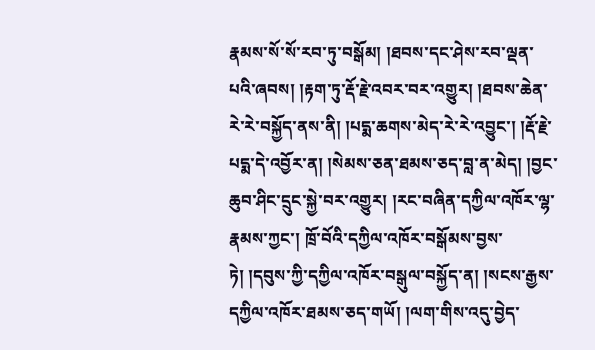རྣམས་སོ་སོ་རབ་ཏུ་བསྒོམ། །ཐབས་དང་ཤེས་རབ་ལྡན་པའི་ཞབས། །རྟག་ཏུ་རྡོ་རྗེ་འབར་བར་འགྱུར། །ཐབས་ཆེན་རེ་རེ་བསྐྱོད་ནས་ནི། །པདྨ་ཆགས་མེད་རེ་རེ་འབྱུང་། །རྡོ་རྗེ་པདྨ་དེ་འབྱོར་ན། །སེམས་ཅན་ཐམས་ཅད་བླ་ན་མེད། །བྱང་ཆུབ་ཤིང་དྲུང་སྐྱེ་བར་འགྱུར། །རང་བཞིན་དཀྱིལ་འཁོར་ལྷ་རྣམས་ཀྱང་། ཁྲོ་བོའི་དཀྱིལ་འཁོར་བསྒོམས་བྱས་ཏེ། །དབུས་ཀྱི་དཀྱིལ་འཁོར་བསྒུལ་བསྐྱོད་ན། །སངས་རྒྱས་དཀྱིལ་འཁོར་ཐམས་ཅད་གཡོ། །ལག་གིས་འདུ་བྱེད་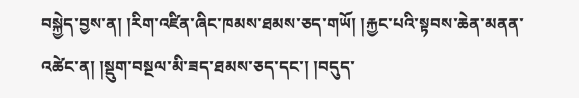བསྐྱེད་བྱས་ན། །རིག་འཛིན་ཞིང་ཁམས་ཐམས་ཅད་གཡོ། །རྐྱང་པའི་སྟབས་ཆེན་མནན་འཚེང་ན། །སྡུག་བསྔལ་མི་ཟད་ཐམས་ཅད་དང་། །བདུད་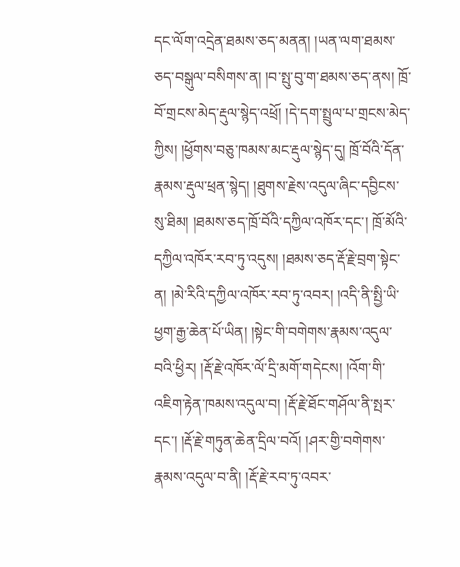དང་ལོག་འདྲེན་ཐམས་ཅད་མནན། །ཡན་ལག་ཐམས་ཅད་བསྒུལ་བསིགས་ན། །བ་སྤུ་བུ་ག་ཐམས་ཅད་ནས། ཁྲོ་བོ་གྲངས་མེད་རྡུལ་སྙེད་འཕྲོ། །དེ་དག་སྤྲུལ་པ་གྲངས་མེད་ཀྱིས། །ཕྱོགས་བཅུ་ཁམས་མང་རྡུལ་སྙེད་དུ། ཁྲོ་བོའི་དོན་རྣམས་རྡུལ་ཕྲན་སྙེད། །ཐུགས་རྗེས་འདུལ་ཞིང་དབྱིངས་སུ་ཐིམ། །ཐམས་ཅད་ཁྲོ་བོའི་དཀྱིལ་འཁོར་དང་། ཁྲོ་མོའི་དཀྱིལ་འཁོར་རབ་ཏུ་འདུས། །ཐམས་ཅད་རྡོ་རྗེ་བྲག་སྟེང་ན། །མེ་རིའི་དཀྱིལ་འཁོར་རབ་ཏུ་འབར། །འདི་ནི་སྤྱི་ཡི་ཕྱག་རྒྱ་ཆེན་པོ་ཡིན། །སྟེང་གི་བགེགས་རྣམས་འདུལ་བའི་ཕྱིར། །རྡོ་རྗེ་འཁོར་ལོ་དྲི་མགོ་གདེངས། །འོག་གི་འཇིག་རྟེན་ཁམས་འདུལ་བ། །རྡོ་རྗེ་ཐོང་གཤོལ་ནི་སྤར་དང་། །རྡོ་རྗེ་གཏུན་ཆེན་དྲིལ་བའོ། །ཤར་གྱི་བགེགས་རྣམས་འདུལ་བ་ནི། །རྡོ་རྗེ་རབ་ཏུ་འབར་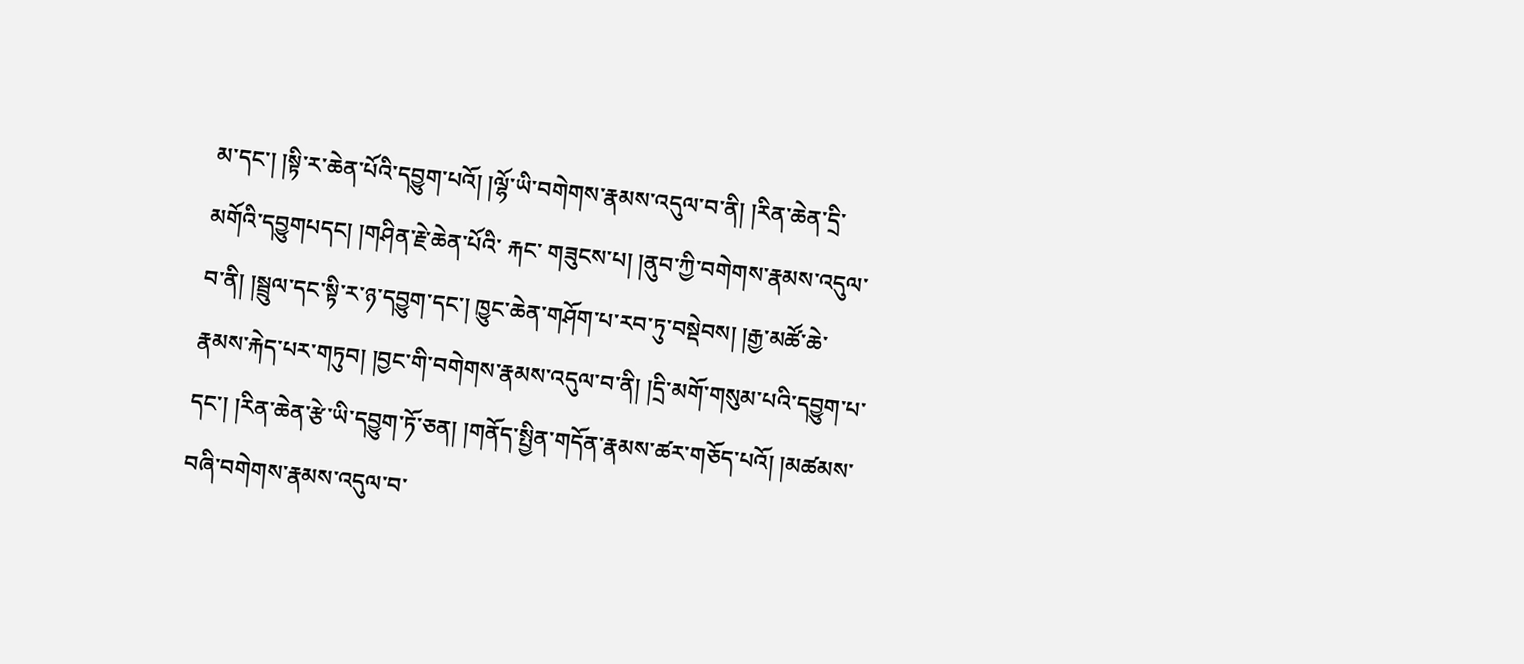མ་དང་། །སྟི་ར་ཆེན་པོའི་དབྱུག་པའོ། །ལྷོ་ཡི་བགེགས་རྣམས་འདུལ་བ་ནི། །རིན་ཆེན་དྲི་མགོའི་དབྱུགཔདང། །གཤིན་རྗེ་ཆེན་པོའི་ རྐང་ གཟུངས་པ། །ནུབ་ཀྱི་བགེགས་རྣམས་འདུལ་བ་ནི། །སྦྲུལ་དང་སྟི་ར་ཉ་དབྱུག་དང་། ཁྱུང་ཆེན་གཤོག་པ་རབ་ཏུ་བསྡེབས། །རྒྱ་མཚོ་ཆེ་རྣམས་རྐེད་པར་གཏུབ། །བྱང་གི་བགེགས་རྣམས་འདུལ་བ་ནི། །དྲི་མགོ་གསུམ་པའི་དབྱུག་པ་དང་། །རིན་ཆེན་རྩེ་ཡི་དབྱུག་ཏོ་ཅན། །གནོད་སྤྱིན་གདོན་རྣམས་ཚར་གཅོད་པའོ། །མཚམས་བཞི་བགེགས་རྣམས་འདུལ་བ་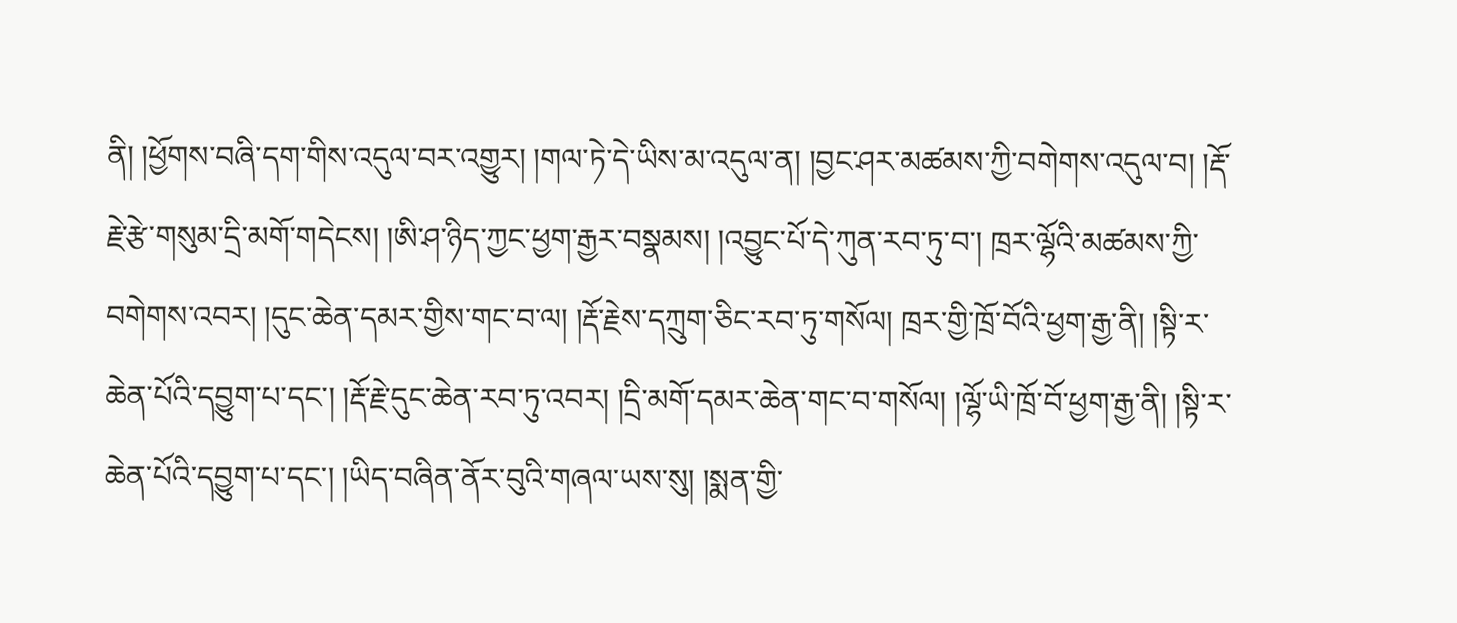ནི། །ཕྱོགས་བཞི་དག་གིས་འདུལ་བར་འགྱུར། །གལ་ཏེ་དེ་ཡིས་མ་འདུལ་ན། །བྱང་ཤར་མཚམས་ཀྱི་བགེགས་འདུལ་བ། །རྡོ་རྗེ་རྩེ་གསུམ་དྲི་མགོ་གདེངས། །ཨི་ཤ་ཉིད་ཀྱང་ཕྱག་རྒྱར་བསྣམས། །འབྱུང་པོ་དེ་ཀུན་རབ་ཏུ་བ་། ཁྲར་ལྷོའི་མཚམས་ཀྱི་བགེགས་འབར། །དུང་ཆེན་དམར་གྱིས་གང་བ་ལ། །རྡོ་རྗེས་དཀྲུག་ཅིང་རབ་ཏུ་གསོལ། ཁྲར་གྱི་ཁྲོ་བོའི་ཕྱག་རྒྱ་ནི། །སྟི་ར་ཆེན་པོའི་དབྱུག་པ་དང་། །རྡོ་རྗེ་དུང་ཆེན་རབ་ཏུ་འབར། །དྲི་མགོ་དམར་ཆེན་གང་བ་གསོལ། །ལྷོ་ཡི་ཁྲོ་བོ་ཕྱག་རྒྱ་ནི། །སྟི་ར་ཆེན་པོའི་དབྱུག་པ་དང་། །ཡིད་བཞིན་ནོར་བུའི་གཞལ་ཡས་སུ། །སྨན་གྱི་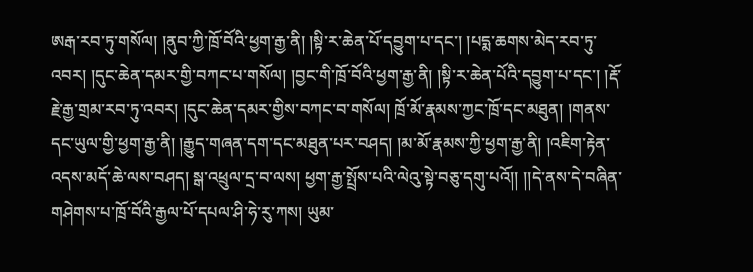ཨརྒ་རབ་ཏུ་གསོལ། །ནུབ་ཀྱི་ཁྲོ་བོའི་ཕྱག་རྒྱ་ནི། །སྟི་ར་ཆེན་པོ་དབྱུག་པ་དང་། །པདྨ་ཆགས་མེད་རབ་ཏུ་འབར། །དུང་ཆེན་དམར་གྱི་བཀང་པ་གསོལ། །བྱང་གི་ཁྲོ་བོའི་ཕྱག་རྒྱ་ནི། །སྟི་ར་ཆེན་པོའི་དབྱུག་པ་དང་། །རྡོ་རྗེ་རྒྱ་གྲམ་རབ་ཏུ་འབར། །དུང་ཆེན་དམར་གྱིས་བཀང་བ་གསོལ། ཁྲོ་མོ་རྣམས་ཀྱང་ཁྲོ་དང་མཐུན། །གནས་དང་ཡུལ་གྱི་ཕྱག་རྒྱ་ནི། །རྒྱུད་གཞན་དག་དང་མཐུན་པར་བཤད། །མ་མོ་རྣམས་ཀྱི་ཕྱག་རྒྱ་ནི། །འཇིག་རྟེན་འདས་མདོ་ཆེ་ལས་བཤད། སྒ་འཕྲུལ་དྲ་བ་ལས། ཕྱག་རྒྱ་སྤྲོས་པའི་ལེའུ་སྟེ་བཅུ་དགུ་པའོ།། །།དེ་ནས་དེ་བཞིན་གཤེགས་པ་ཁྲོ་བོའི་རྒྱལ་པོ་དཔལ་ཤི་ཧེ་རུ་ཀས། ཡུམ་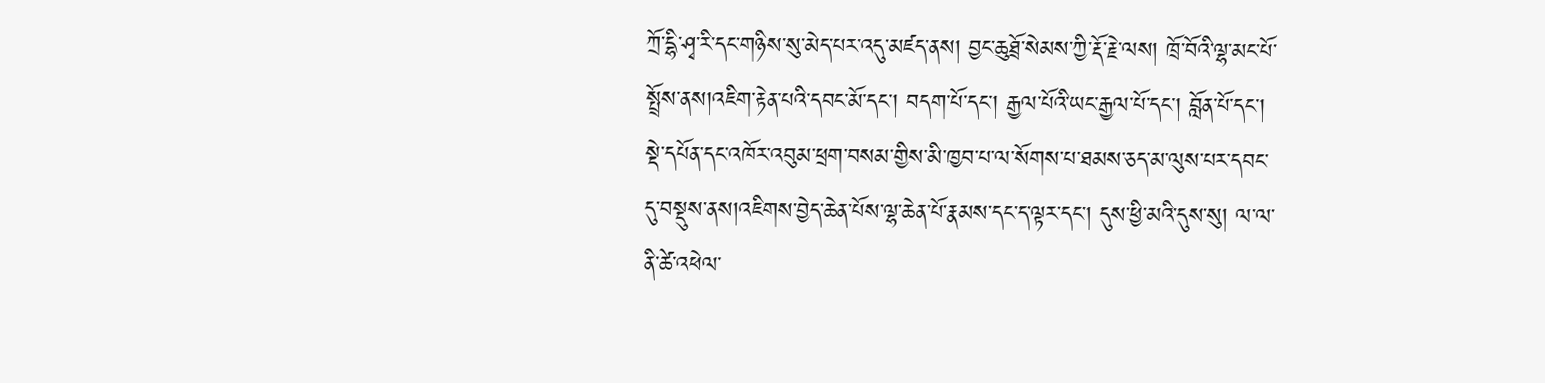ཀྲོ་དྷི་ཤྭ་རི་དང་གཉིས་སུ་མེད་པར་འདུ་མཛད་ནས། བྱང་ཆུཐྲོ་སེམས་ཀྱི་རྡོ་རྗེ་ལས། ཁྲོ་བོའི་ལྷ་མང་པོ་སྤྲོས་ནས།འཇིག་རྟེན་པའི་དབང་མོ་དང་། བདག་པོ་དང་། རྒྱལ་པོའི་ཡང་རྒྱལ་པོ་དང་། བློན་པོ་དང་། སྡེ་དཔོན་དང་འཁོར་འབུམ་ཕྲག་བསམ་གྱིས་མི་ཁྱབ་པ་ལ་སོགས་པ་ཐམས་ཅད་མ་ལུས་པར་དབང་དུ་བསྡུས་ནས།འཇིགས་བྱེད་ཆེན་པོས་ལྷ་ཆེན་པོ་རྣམས་དང་ད་ལྟར་དང་། དུས་ཕྱི་མའི་དུས་སུ། ལ་ལ་ནི་ཚེ་འཕེལ་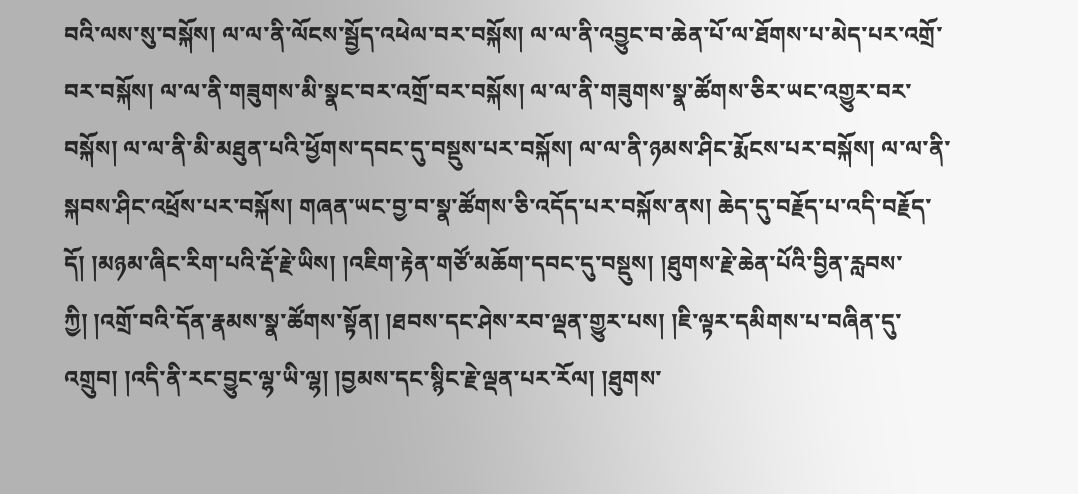བའི་ལས་སུ་བསྐོས། ལ་ལ་ནི་ལོངས་སྦྱོད་འཕེལ་བར་བསྐོས། ལ་ལ་ནི་འབྱུང་བ་ཆེན་པོ་ལ་ཐོགས་པ་མེད་པར་འགྲོ་བར་བསྐོས། ལ་ལ་ནི་གཟུགས་མི་སྣང་བར་འགྲོ་བར་བསྐོས། ལ་ལ་ནི་གཟུགས་སྣ་ཚོགས་ཅིར་ཡང་འགྱུར་བར་བསྐོས། ལ་ལ་ནི་མི་མཐུན་པའི་ཕྱོགས་དབང་དུ་བསྡུས་པར་བསྐོས། ལ་ལ་ནི་ཉམས་ཤིང་རྨོངས་པར་བསྐོས། ལ་ལ་ནི་སྐབས་ཤིང་འཕྲོས་པར་བསྐོས། གཞན་ཡང་བྱ་བ་སྣ་ཚོགས་ཅི་འདོད་པར་བསྐོས་ནས། ཆེད་དུ་བརྗོད་པ་འདི་བརྗོད་དོ། །མཉམ་ཞིང་རིག་པའི་རྡོ་རྗེ་ཡིས། །འཇིག་རྟེན་གཙོ་མཆོག་དབང་དུ་བསྡུས། །ཐུགས་རྗེ་ཆེན་པོའི་བྱིན་རླབས་ཀྱི། །འགྲོ་བའི་དོན་རྣམས་སྣ་ཚོགས་སྟོན། །ཐབས་དང་ཤེས་རབ་ལྡན་གྱུར་པས། །ཇི་ལྟར་དམིགས་པ་བཞིན་དུ་འགྲུབ། །འདི་ནི་རང་བྱུང་ལྷ་ཡི་ལྷ། །བྱམས་དང་སྙིང་རྗེ་ལྡན་པར་རོལ། །ཐུགས་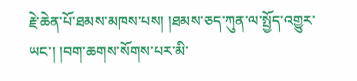རྗེ་ཆེན་པོ་ཐམས་མཁས་པས། །ཐམས་ཅད་ཀུན་ལ་སྤྱོད་འགྱུར་ཡང་། །བག་ཆགས་སོགས་པར་མི་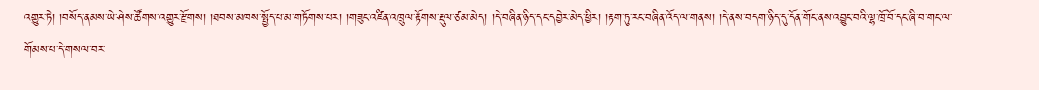འགྱུར་ཏེ། །བསོད་ནམས་ཡེ་ཤེས་ཚོགས་འགྱུར་རྫོགས། །ཐབས་མཁས་སྤྱོད་པ་མ་གཏོགས་པར། །གཟུང་འཛིན་འཁྲུལ་རྟོགས་རྡུལ་ཙམ་མེད། །དེ་བཞིན་ཉིད་དང་དབྱེར་མེད་ཕྱིར། །རྟག་ཏུ་རང་བཞིན་འོད་ལ་གནས། །དེ་ནས་བདག་ཉིད་དུ་དོན་གོང་ནས་འབྱུང་བའི་ལྷ་ཁྲོ་བོ་དང་ཞི་བ་གང་ལ་གོམས་པ་དེ་གསལ་བར་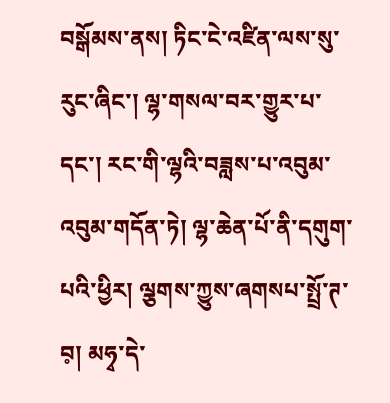བསྒོམས་ནས། ཏིང་ངེ་འཛིན་ལས་སུ་རུང་ཞིང་། ལྷ་གསལ་བར་གྱུར་པ་དང་། རང་གི་ལྷའི་བཟླས་པ་འབུམ་འབུམ་གདོན་ཏེ། ལྷ་ཆེན་པོ་ནི་དགུག་པའི་ཕྱིར། ལྕགས་ཀྱུས་ཞགསཔ་སྤྲོ་ཊ་བ༷། མཧྭ་དེ་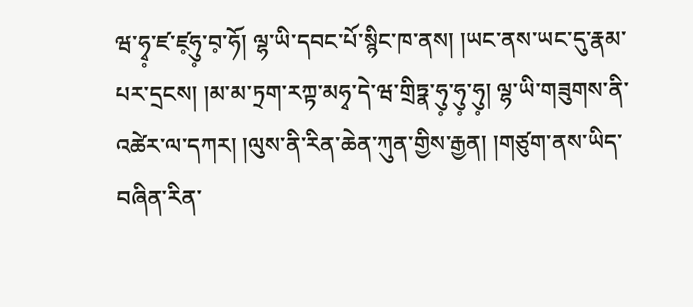ཝ་ཧྭ༷་ཛ་ཛ༷ཧུ༷་བ༷་ཧོ། ལྷ་ཡི་དབང་པོ་སྙིང་ཁ་ནས། །ཡང་ནས་ཡང་དུ་རྣམ་པར་དྲངས། །མ་མ་ཏྲག་རཀྟ་མཧྭ་དེ་ཝ་གྲིཏྣ་ཧུ༷་ཧུ༷་ཧུ༷། ལྷ་ཡི་གཟུགས་ནི་འཚེར་ལ་དཀར། །ལུས་ནི་རིན་ཆེན་ཀུན་གྱིས་རྒྱན། །གཙུག་ནས་ཡིད་བཞིན་རིན་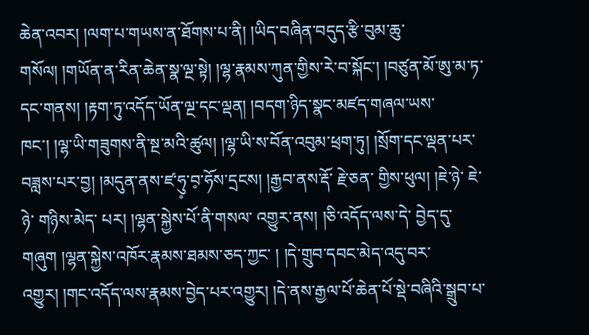ཆེན་འབར། །ལག་པ་གཡས་ན་ཐོགས་པ་ནི། །ཡིད་བཞིན་བདུད་རྩི་བུམ་ཆུ་གསོལ། །གཡོན་ན་རིན་ཆེན་སྣ་ལྔ་སྟེ། །ལྷ་རྣམས་ཀུན་གྱིས་རེ་བ་སྐོང་། །བཙུན་མོ་ཨུ་མ་ཏ་དང་གནས། །རྟག་ཏུ་འདོད་ཡོན་ལྔ་དང་ལྡན། །བདག་ཉིད་སྣང་མཛད་གཞལ་ཡས་ཁང་། །ལྷ་ཡི་གཟུགས་ནི་སྔ་མའི་ཚུལ། །ལྷ་ཡི་ས་བོན་འབུམ་ཕྲག་ཏུ། །སྲོག་དང་ལྡན་པར་བཟླས་པར་བྱ། །མདུན་ནས་ཛ་ཧུ༷་བ༷་ཧོས་དྲངས། །རྒྱབ་ནས་རྡོ་ རྗེ་ཅན་ གྱིས་ཕུལ། །ཇེ་ཉེ་ ཇེ་ཉེ་ གཉིས་མེད་ པར། །ལྷན་སྐྱེས་པོ་ནི་གསལ་ འགྱུར་ནས། །ཅི་འདོད་ལས་དེ་ བྱེད་དུ་གཞུག །ལྷན་སྐྱེས་འཁོར་རྣམས་ཐམས་ཅད་ཀྱང་ ། །དེ་གྲུབ་དབང་མེད་འདུ་བར་འགྱུར། །གང་འདོད་ལས་རྣམས་བྱེད་པར་འགྱུར། །དེ་ནས་རྒྱལ་པོ་ཆེན་པོ་སྡེ་བཞིའི་སྒྲུབ་པ་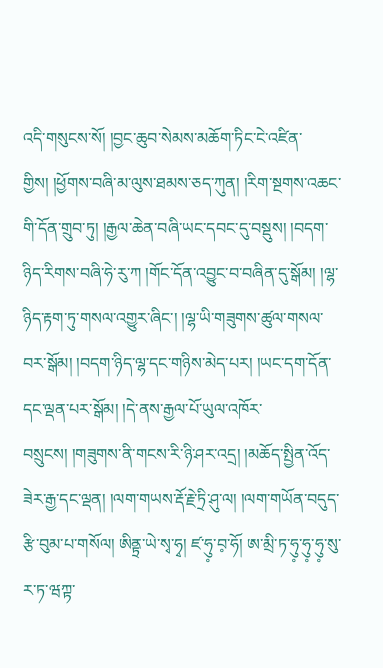འདི་གསུངས་སོ། །བྱང་ཆུབ་སེམས་མཆོག་ཏིང་ངེ་འཛིན་གྱིས། །ཕྱོགས་བཞི་མ་ལུས་ཐམས་ཅད་ཀུན། །རིག་སྔགས་འཆང་གི་དོན་གྲུབ་ཏུ། །རྒྱལ་ཆེན་བཞི་ཡང་དབང་དུ་བསྡུས། །བདག་ཉིད་རིགས་བཞི་ཧེ་རུ་ཀ །གོང་དོན་འབྱུང་བ་བཞིན་དུ་སྒོམ། །ལྷ་ཉིད་རྟག་ཏུ་གསལ་འགྱུར་ཞིང་། །ལྷ་ཡི་གཟུགས་ཚུལ་གསལ་བར་སྒོམ། །བདག་ཉིད་ལྷ་དང་གཉིས་མེད་པར། །ཡང་དག་དོན་དང་ལྡན་པར་སྒོམ། །དེ་ནས་རྒྱལ་པོ་ཡུལ་འཁོར་བསྲུངས། །གཟུགས་ནི་གངས་རི་ཉི་ཤར་འདྲ། །མཆོད་སྤྱིན་འོད་ཟེར་རྒྱ་དང་ལྡན། །ལག་གཡས་རྡོ་རྗེ་ཏྲི་ཤུ་ལ། །ལག་གཡོན་བདུད་རྩི་བུམ་པ་གསོལ། ཨིནྟྲ་ཡེ་སྭ་ཧྭ། ཛ་ཧུ༷་བ༷་ཧོ། ཨ་མྲི་ཏ་ཧུ༷་ཧུ༷་ཧུ༷་སུ་ར་ཏ་ཝཀྟ་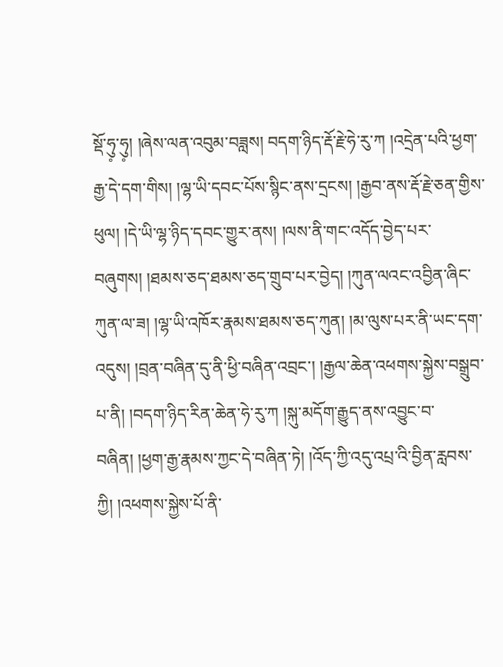སྡོ་ཧུ༷་ཧུ༷། །ཞེས་ལན་འབུམ་བཟླས། བདག་ཉིད་རྡོ་རྗེ་ཧེ་རུ་ཀ །འདྲེན་པའི་ཕྱག་རྒྱ་དེ་དག་གིས། །ལྷ་ཡི་དབང་པོས་སྙིང་ནས་དྲངས། །རྒྱབ་ནས་རྡོ་རྗེ་ཅན་གྱིས་ ཕུལ། །དེ་ཡི་ལྷ་ཉིད་དབང་གྱུར་ནས། །ལས་ནི་གང་འདོད་བྱེད་པར་བཞུགས། །ཐམས་ཅད་ཐམས་ཅད་གྲུབ་པར་བྱེད། །ཀུན་ལའང་འབྱིན་ཞིང་ཀུན་ལ་ཟ། །ལྷ་ཡི་འཁོར་རྣམས་ཐམས་ཅད་ཀུན། །མ་ལུས་པར་ནི་ཡང་དག་འདུས། །བྲན་བཞིན་དུ་ནི་ཕྱི་བཞིན་འབྲང་། །རྒྱལ་ཆེན་འཕགས་སྐྱེས་བསྒྲུབ་པ་ནི། །བདག་ཉིད་རིན་ཆེན་ཧེ་རུ་ཀ །སྐུ་མདོག་རྒྱུད་ནས་འབྱུང་བ་བཞིན། །ཕྱག་རྒྱ་རྣམས་ཀྱང་དེ་བཞིན་ཏེ། །འོད་ཀྱི་འདུ་འཔྲ་འི་བྱིན་རླབས་ཀྱི། །འཕགས་སྐྱེས་པོ་ནི་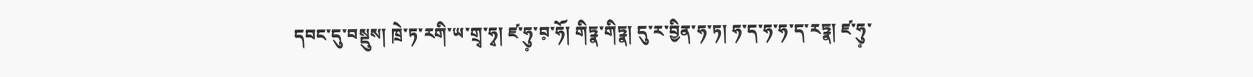དབང་དུ་བསྡུས། ཁྲེ་ཏ་རགི་ཡ་གྲྭ་ཧྭ། ཛ་ཧུ༷་བ༷་ཧོ། གིཏྣ་གིཏྣ། དུ་ར་བྱིན་ཧ་ཏ། ཧ་ད་ཧ་ཧ་ད་རཏྣ། ཛ་ཧུ༷་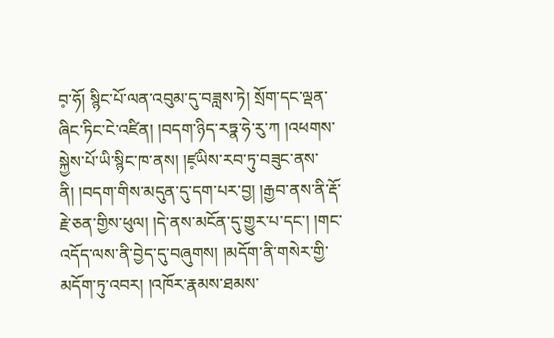བ༷་ཧོ། སྙིང་པོ་ལན་འབུམ་དུ་བཟླས་ཏེ། སྲོག་དང་ལྡན་ཞིང་ཏིང་ངེ་འཛིན། །བདག་ཉིད་རཏྣ་ཧེ་རུ་ཀ །འཕགས་སྐྱེས་པོ་ཡི་སྙིང་ཁ་ནས། །ཛ༷ཡིས་རབ་ཏུ་བཟུང་ནས་ནི། །བདག་གིས་མདུན་དུ་དག་པར་བྱ། །རྒྱབ་ནས་ནི་རྡོ་རྗེ་ཅན་གྱིས་ཕུལ། །དེ་ནས་མངོན་དུ་གྱུར་པ་དང་། །གང་འདོད་ལས་ནི་བྱེད་དུ་བཞུགས། །མདོག་ནི་གསེར་གྱི་མདོག་ཏུ་འབར། །འཁོར་རྣམས་ཐམས་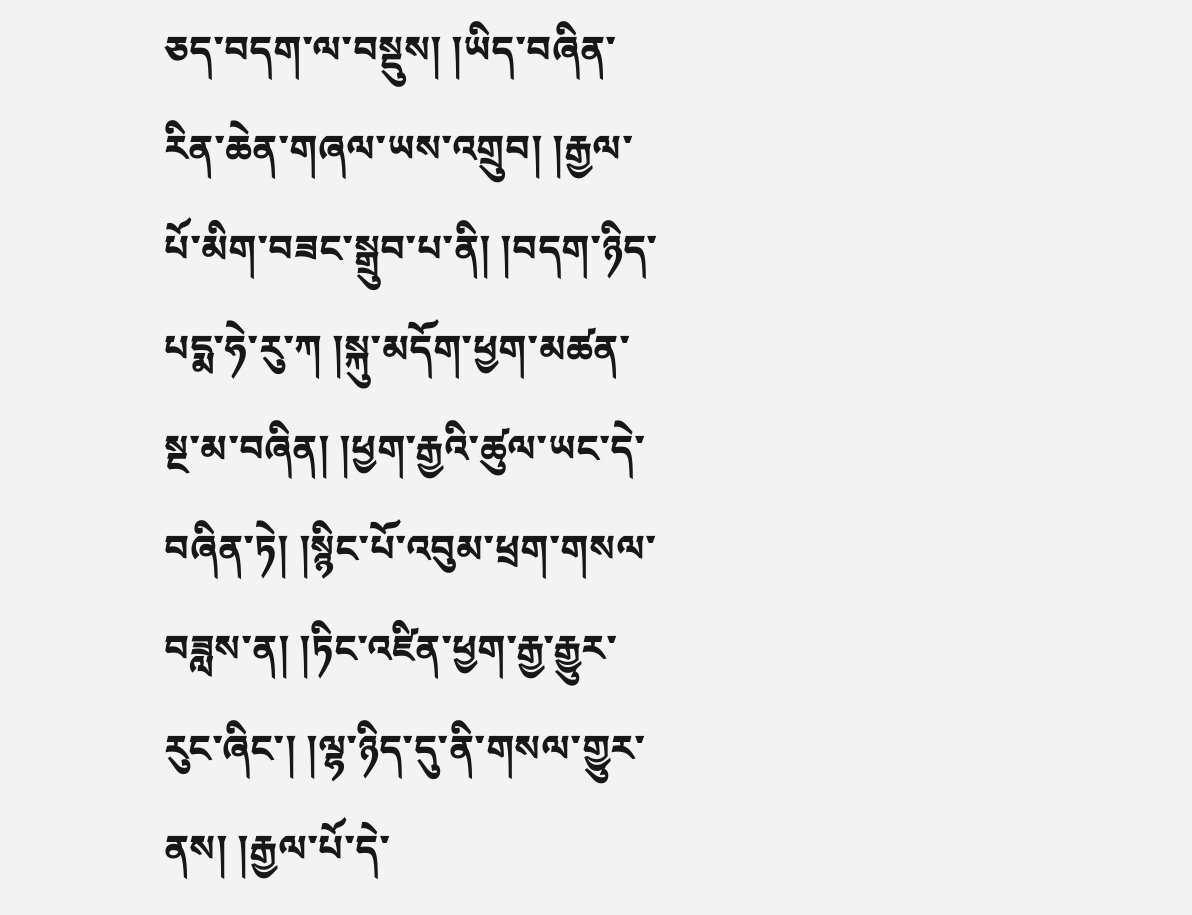ཅད་བདག་ལ་བསྡུས། །ཡིད་བཞིན་རིན་ཆེན་གཞལ་ཡས་འགྲུབ། །རྒྱལ་པོ་མིག་བཟང་སྒྲུབ་པ་ནི། །བདག་ཉིད་པདྨ་ཧེ་རུ་ཀ །སྐུ་མདོག་ཕྱག་མཚན་སྔ་མ་བཞིན། །ཕྱག་རྒྱའི་ཚུལ་ཡང་དེ་བཞིན་ཏེ། །སྙིང་པོ་འབུམ་ཕྲག་གསལ་བཟླས་ན། །ཏིང་འཛིན་ཕྱག་རྒྱ་རྒྱུར་རུང་ཞིང་། །ལྷ་ཉིད་དུ་ནི་གསལ་གྱུར་ནས། །རྒྱལ་པོ་དེ་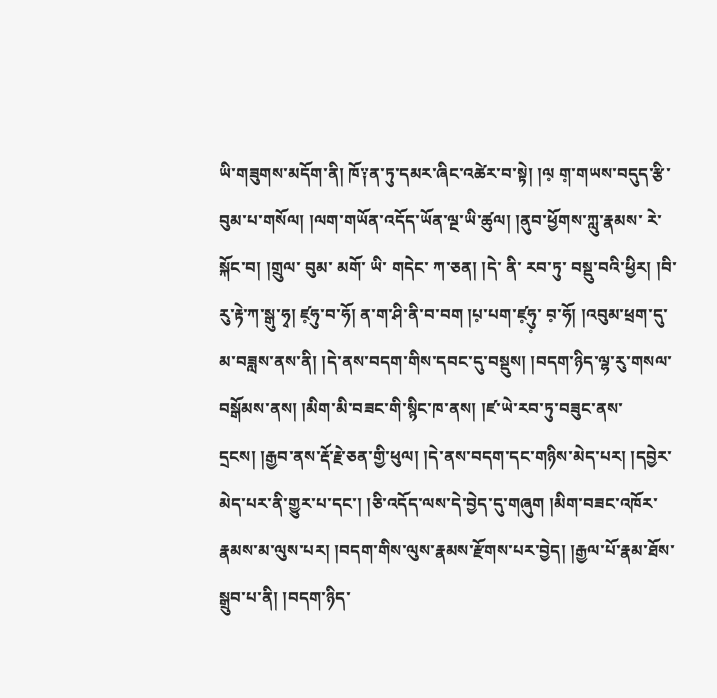ཡི་གཟུགས་མདོག་ནི། ཁོ༑ན་ཏུ་དམར་ཞིང་འཚེར་བ་སྟེ། །ལ༷ ག༷་གཡས་བདུད་རྩི་བུམ་པ་གསོལ། །ལག་གཡོན་འདོད་ཡོན་ལྔ་ཡི་ཚུལ། །ནུབ་ཕྱོགས་ཀླུ་རྣམས་ རེ་ སྐོང་བ། །གྲུལ་ བུམ་ མགོ་ ཡི་ གདེང་ ཀ་ཅན། །དེ་ ནི་ རབ་ཏུ་ བསྡུ་བའི་ཕྱིར། །བི་རུ་རྟེ་ཀ་སྒུ་ཧྭ། ཛ༷ཧུ་བ་ཧོ། ན་ག་ཤི་ནི་བ་བག །པ༷་པག་ཛ༷ཧུ༷་ བ༷་ཧོ། །འབུམ་ཕྲག་དུ་མ་བཟླས་ནས་ནི། །དེ་ནས་བདག་གིས་དབང་དུ་བསྡུས། །བདག་ཉིད་ལྷ་རུ་གསལ་བསྒོམས་ནས། །མིག་མི་བཟང་གི་སྙིང་ཁ་ནས། །ཛ་ཡེ་རབ་ཏུ་བཟུང་ནས་དྲངས། །རྒྱབ་ནས་རྡོ་རྗེ་ཅན་གྱི་ཕུལ། །དེ་ནས་བདག་དང་གཉིས་མེད་པར། །དབྱེར་མེད་པར་ནི་གྱུར་པ་དང་། །ཅི་འདོད་ལས་དེ་བྱེད་དུ་གཞུག །མིག་བཟང་འཁོར་རྣམས་མ་ལུས་པར། །བདག་གིས་ལུས་རྣམས་རྫོགས་པར་བྱེད། །རྒྱལ་པོ་རྣམ་ཐོས་སྒྲུབ་པ་ནི། །བདག་ཉིད་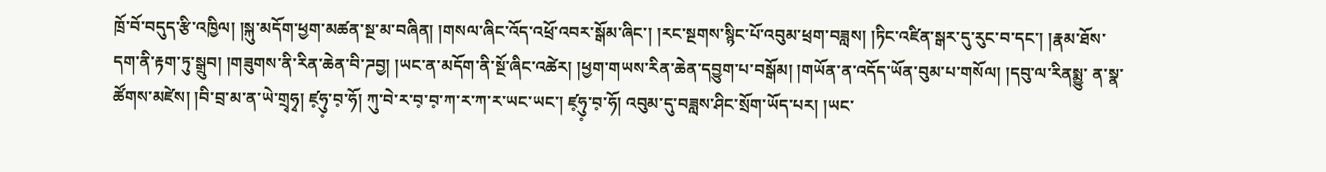ཁྲོ་བོ་བདུད་རྩི་འཁྱིལ། །སྐུ་མདོག་ཕྱག་མཚན་སྔ་མ་བཞིན། །གསལ་ཞིང་འོད་འཕྲོ་འབར་སྒོམ་ཞིང་། །རང་སྔགས་སྙིང་པོ་འབུམ་ཕྲག་བཟླས། །ཏིང་འཛིན་སྒར་དུ་རུང་བ་དང་། །རྣམ་ཐོས་དག་ནི་རྟག་ཏུ་སྒྲུབ། །གཟུགས་ནི་རིན་ཆེན་བི་ཌབྱ། །ཡང་ན་མདོག་ནི་སྔོ་ཞིང་འཚེར། །ཕྱག་གཡས་རིན་ཆེན་དབྱུག་པ་བསྒོམ། །གཡོན་ན་འདོད་ཡོན་བུམ་པ་གསོལ། །དབུ་ལ་རིནསྨྱུ་ ན་སྣ་ཚོགས་མཛེས། །བི་བྲ་མ་ན་ཡེ་གྲྭཧྭ། ཛ༷ཧུ༷་བ༷་ཧོ། ཀུ་བེ་ར་བ༷་བ༷་ཀ་ར་ཀ་ར་ཡང་ཡང་། ཛ༷ཧུ༷་བ༷་ཧོ། འབུམ་དུ་བཟླས་ཤིང་སྲོག་ཡོད་པར། །ཡང་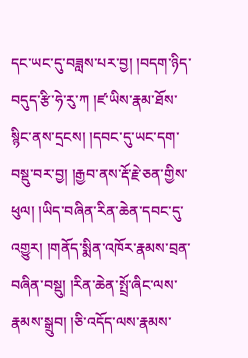དང་ཡང་དུ་བཟླས་པར་བྱ། །བདག་ཉིད་བདུད་རྩི་ཧེ་རུ་ཀ །ཛ་ཡིས་རྣམ་ཐོས་སྙིང་ནས་དྲངས། །དབང་དུ་ཡང་དག་བསྡུ་བར་བྱ། །རྒྱབ་ནས་རྡོ་རྗེ་ཅན་གྱིས་ཕུལ། །ཡིད་བཞིན་རིན་ཆེན་དབང་དུ་འགྱུར། །གནོད་སྨིན་འཁོར་རྣམས་བྲན་བཞིན་བསྡུ། །རིན་ཆེན་སྤྲོ་ཞིང་ལས་རྣམས་སྒྲུབ། །ཅི་འདོད་ལས་རྣམས་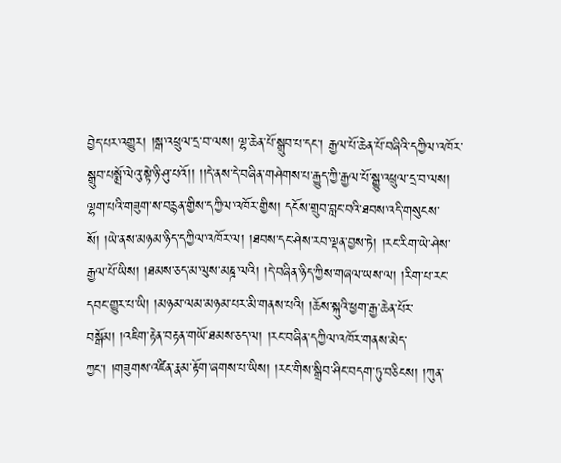བྱེད་པར་འགྱུར། །སྒ་འཕྲུལ་དྲ་བ་ལས། ལྷ་ཆེན་པོ་སྒྲུབ་པ་དང་། རྒྱལ་པོ་ཆེན་པོ་བཞིའི་དཀྱིལ་འཁོར་སྒྲུབ་པསྨྲོ་ལེའུ་སྟེ་ཉི་ཤུ་པའོ།། །།དེ་ནས་དེ་བཞིན་གཤེགས་པ་རྒྱུད་ཀྱི་རྒྱལ་པོ་སྒྱུ་འཕྲུལ་དྲ་བ་ལས། ལྷག་པའི་གཟུག་ས་བརྙན་གྱིས་དཀྱིལ་འཁོར་གྱིས། དངོས་གྲུབ་བླང་བའི་ཐབས་འདི་གསུངས་སོ། །ཡེ་ནས་མཉམ་ཉིད་དཀྱིལ་འཁོར་ལ། །ཐབས་དང་ཤེས་རབ་ལྡན་བྱས་ཏེ། །རང་རིག་ཡེ་ཤེས་རྒྱལ་པོ་ཡིས། །ཐམས་ཅད་མ་ལུས་མཎྜ་ལའི། །དེ་བཞིན་ཉིད་ཀྱིས་གཞལ་ཡས་ལ། །རིག་པ་རང་དབང་གྱུར་པ་ཡི། །མཉམ་ལམ་མཉམ་པར་མི་གནས་པའི། །ཆོས་སྐུའི་ཕྱག་རྒྱ་ཆེན་པོར་བསྒོམ། །འཇིག་རྟེན་བརྟན་གཡོ་ཐམས་ཅད་ལ། །རང་བཞིན་དཀྱིལ་འཁོར་གནས་མེད་ཀྱང་། །གཟུགས་འཛིན་རྣམ་རྟོག་ཞགས་པ་ཡིས། །རང་གིས་སྒྲིབ་ཤིང་བདག་ཏུ་བཅིངས། །ཀུན་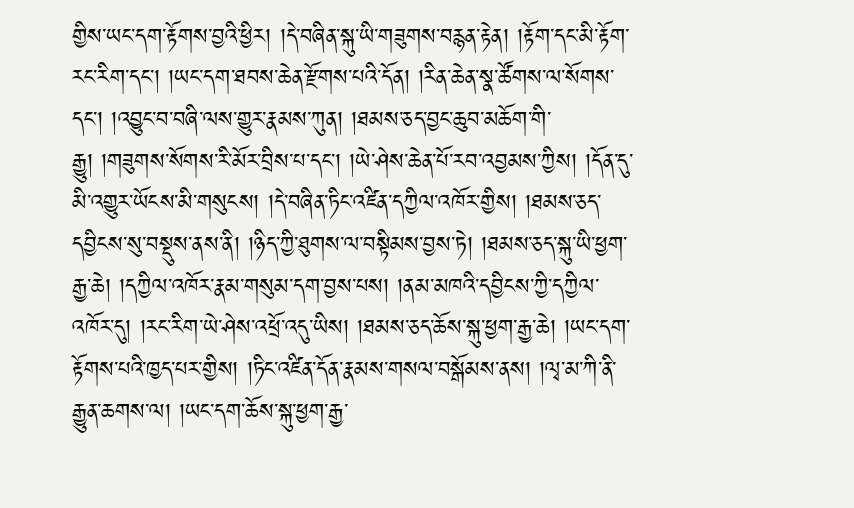གྱིས་ཡང་དག་རྟོགས་བྱའི་ཕྱིར། །དེ་བཞིན་སྐུ་ཡི་གཟུགས་བརྙན་རྟེན། །རྟོག་དང་མི་རྟོག་རང་རིག་དང་། །ཡང་དག་ཐབས་ཆེན་རྫོགས་པའི་དོན། །རིན་ཆེན་སྣ་ཚོགས་ལ་སོགས་དང་། །འབྱུང་བ་བཞི་ལས་གྱུར་རྣམས་ཀུན། །ཐམས་ཅད་བྱང་ཆུབ་མཆོག་གི་རྒྱུ། །གཟུགས་སོགས་རི་མོར་བྲིས་པ་དང་། །ཡེ་ཤེས་ཆེན་པོ་རབ་འབྱམས་ཀྱིས། །དོན་དུ་མི་འགྱུར་ཡོངས་མི་གསུངས། །དེ་བཞིན་ཏིང་འཛིན་དཀྱིལ་འཁོར་གྱིས། །ཐམས་ཅད་དབྱིངས་སུ་བསྡུས་ནས་ནི། །ཉིད་ཀྱི་ཐུགས་ལ་བསྟིམས་བྱས་ཏེ། །ཐམས་ཅད་སྐུ་ཡི་ཕྱག་རྒྱ་ཆེ། །དཀྱིལ་འཁོར་རྣམ་གསུམ་དག་བྱས་པས། །ནམ་མཁའི་དབྱིངས་ཀྱི་དཀྱིལ་འཁོར་དུ། །རང་རིག་ཡེ་ཤེས་འཕྲོ་འདུ་ཡིས། །ཐམས་ཅད་ཆོས་སྐུ་ཕྱག་རྒྱ་ཆེ། །ཡང་དག་རྟོགས་པའི་ཁྱད་པར་གྱིས། །ཏིང་འཛིན་དོན་རྣམས་གསལ་བསྒོམས་ནས། །ལྭ་མ་ཀི་ནི་རྒྱུན་ཆགས་ལ། །ཡང་དག་ཆོས་སྐུ་ཕྱག་རྒྱ་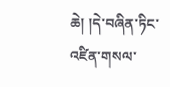ཆེ། །དེ་བཞིན་ཏིང་འཛིན་གསལ་